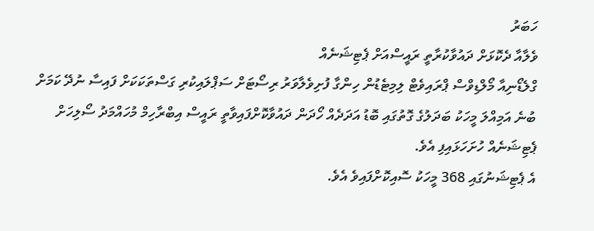ހަބަރު
ވެލާއާ ދެކޮޅަށް ދައުވާކުރާތީ ރައީސްއަށް ޕެޓިޝަނެއް
ގްލެޑޯނިއާ މޯލްޑިވްސް ޕްރައިވެޓް ލިމިޓެޑުން ހިންގާ ފުށިވެލާވަރު ރިސޯޓަށް ސަޕްލައިކުރި ގަސްތަކަކަށް ފައިސާ ނުދޭ ކަމަށް ބުނެ އަމިއްލަ މީހަކު ބަދަލުގެ ގޮތުގައި ބޮޑު އަދަދެއް ހޯދަން ދައުވާކޮށްފައިވާތީ ރައީސް އިބްރާހިމް މުހައްމަދު ސޯލިހަށް ޕެޓިޝަނެއް ހުށަހަޅައިފި އެވެ.
އެ ޕެޓިޝަނުގައި 368 މީހަކު ސޮއިކޮށްފައިވެ އެވެ.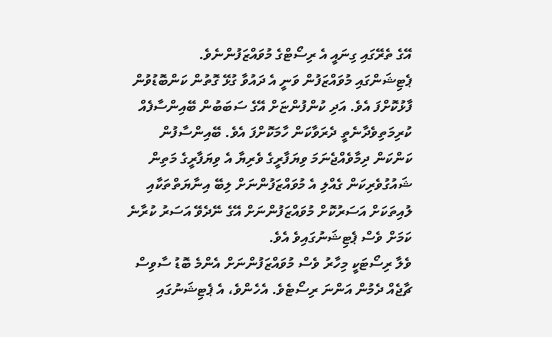އޭގެ ތެރޭގައި ގިނައީ އެ ރިސޯޓްގެ މުވައްޒަފުންނެވެ.
ޕެޓިޝަންގައި މުވައްޒަފުން ވަނީ އެ ދައުވާ ގުޅޭ ގޮތުން ކަންބޮޑުވުން ފާޅުކޮށްފަ އެވެ. އަދި ކުންފުންޏަށް އޭގެ ސަބަބުން ބޭއިންސާފެއް ކުރިމަތިވެދާނެތީ ދެރަވާކަން ހާމަކޮށްފަ އެވެ. ބޭއިންސާފުން ކަންކަން ދިމާވެއްޖެނަމަ ވިޔަފާރީގެ ވެރިޔާ އެ ވިޔަފާރީގެ މަތިން ޝައުގުވެރިކަން ގެއްލި އެ މުވައްޒަފުންނަށް ލިބޭ އިނާޔަތްތަކާއި ލުއިތަކަށް އަސަރުކޮށް މުވައްޒަފުންނަށް އޭގެ ނޭދެވޭ އަސަރު ކުރާނެ ކަމަށް ވެސް ޕެޓިޝަނުގައިވެ އެވެ.
ވެލާ ރިސޯޓަކީ މިހާރު ވެސް މުވައްޒަފުންނަށް އެންމެ ބޮޑު ސާވިސް ޗާޖެއް ދެމުން އަންނަ ރިސޯޓެވެ. އެހެންވެ، އެ ޕެޓިޝަނުގައި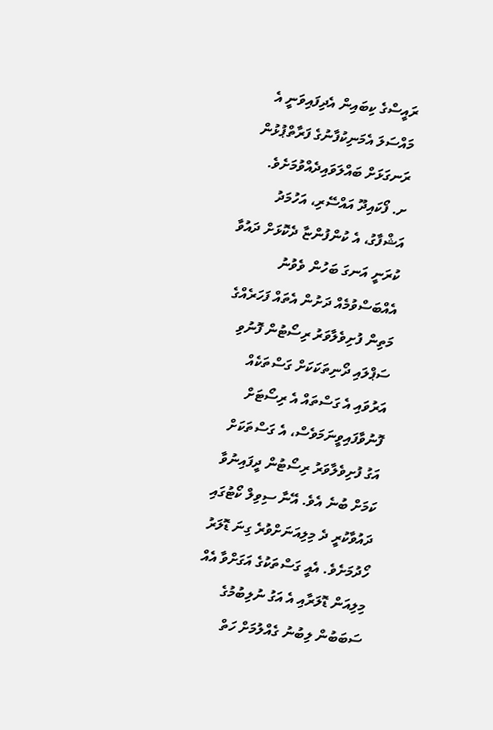ރައީސްގެ ކިބައިން އެދިފައިވަނީ އެ މައްސަލަ އެމަނިކުފާނުގެ ފަރާތްޕުޅުން ރަނގަޅަށް ބައްލަވައިދެއްވުމަށެވެ.
ށ. ފޯކައިދޫ އައްސޭރި، އަހުމަދު އަޝްފާގު، އެ ކުންފުންޏާ ދެކޮޅަށް ދައުވާ ކުރަނީ އަނގަ ބަހުން ވެވުނު އެއްބަސްވުމެއް ދަށުން އެތައް ފަހަރެއްގެ މަތިން ފުށިވެލާވަރު ރިސޯޓުން ފޮނުވި ސަޕްލައި ދޯނިތަކަކަށް ގަސްތަކެއް އަރުވައި އެ ގަސްތައް އެ ރިސޯޓަށް ފޮނުވާފައިވީނަމަވެސް، އެ ގަސްތަކަށް އަގު ފުށިވެލާވަރު ރިސޯޓުން ދީފައިނުވާ ކަމަށް ބުނެ އެވެ. އޭނާ ސިވިލް ކޯޓުގައި ދައުވާކުރީ ދެ މިލިއަނަށްވުރެ ގިނަ ޑޮލަރު ހޯދުމަށެވެ. އެއީ ގަސްތަކުގެ އަގަށްވާ އެއް މިލިއަން ޑޮލަރާއި އެ އަގު ނުލިބުމުގެ ސަބަބުން ލިބުނު ގެއްލުމަށް ހަތް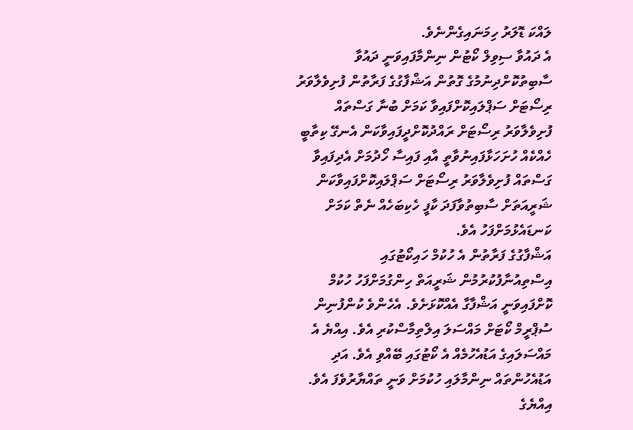ލައްކަ ޑޮލަރު ހިމަނައިގެންނެވެ.
އެ ދައުވާ ސިވިލް ކޯޓުން ނިންމާފައިވަނީ ދައުވާ ސާބިތުކޮށްދިނުމުގެ ގޮތުން އަޝްފާގުގެ ފަރާތުން ފުށިވެލާވަރު ރިސޯޓަށް ސަޕްލައިކޮށްފައިވާ ކަމަށް ބުނާ ގަސްތައް ފުށިވެލާވަރު ރިސޯޓަށް ރައްދުކޮށްދީފައިވާކަން އެނގޭ ކިތާބީ ހެއްކެއް ހުށަހަޅާފައިނުވާތީ އާއި ފައިސާ ހޯދުމަށް އެދިފައިވާ ގަސްތައް ފުށިވެލާވަރު ރިސޯޓަށް ސަޕްލައިކޮށްފައިވާކަން ޝަރީއަތަށް ސާބިތުވާފަދަ ކާފީ ހެކިބަހެއް ނެތް ކަމަށް ކަނޑައެޅުމަށްފަހު އެވެ.
އަޝްފާގުގެ ފަރާތުން އެ ހުކުމް ހައިކޯޓުގައި އިސްތިއުނާފުކުރުމުން ޝަރީއަތް ހިންގުމަށްފަހު ހުކުމް ކޮށްފައިވަނީ އަޝްފާގާ އެއްކޮޅަށެވެ. އެހެންވެ ކުންފުނިން ސުޕްރީމް ކޯޓަށް މައްސަލަ އިލްތިމާސްކުރި އެވެ. އިއްޔެ އެ މައްސަލައިގެ އަޑުއެހުމެއް އެ ކޯޓުގައި ބޭއްވި އެވެ. އަދި އަޑުއެހުންތައް ނިންމާލައި ހުކުމަށް ވަނީ ތައްޔާރުވެފަ އެވެ.
އިއްޔެގެ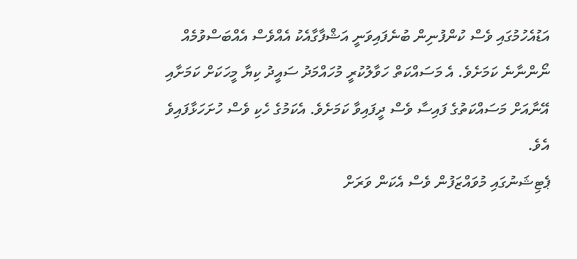އަޑުއެހުމުގައި ވެސް ކުންފުނިން ބުނެފައިވަނީ އަޝްފާގާއެކު އެއްވެސް އެއްބަސްވުމެއް ނޯންނާނެ ކަމަށެވެ. އެ މަސައްކަތް ހަވާލުކުރީ މުހައްމަދު ސައީދު ކިޔާ މީހަކަށް ކަމަށާއި އޭނާއަށް މަސައްކަތުގެ ފައިސާ ވެސް ދީފައިވާ ކަމަށެވެ. އެކަމުގެ ހެކި ވެސް ހުށަހަޅާފައިވެ އެވެ.
ޕެޓިޝަނުގައި މުވައްޒަފުން ވެސް އެކަން ވަރަށް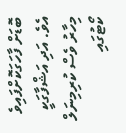ބޮޑަށް ފާހަގަކޮށްފައިވެ އެވެ. އަދި އަޝްފާގަކީ މިހާރު ވެސް ކުރިމިނަލް ކޯޓުގައި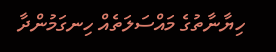ހިޔާނާތުގެ މައްސަލަތެއް ހިނގަމުންދާ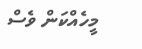މީހެއްކަން ވެސް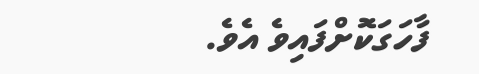ފާހަގަކޮށްފައިވެ އެވެ.